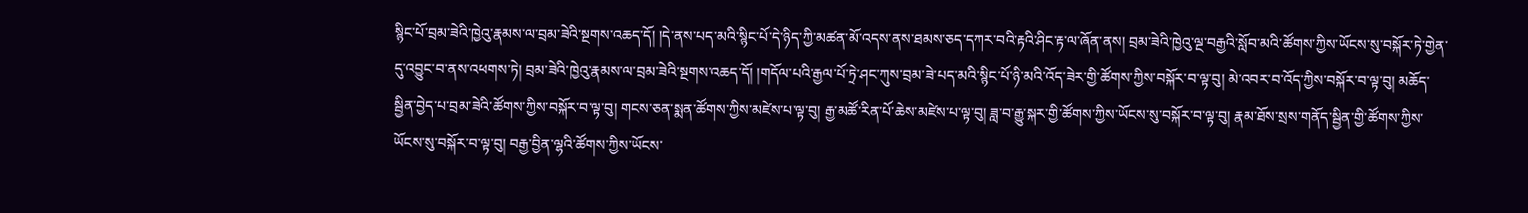སྙིང་པོ་བྲམ་ཟེའི་ཁྱེའུ་རྣམས་ལ་བྲམ་ཟེའི་སྔགས་འཆད་དོ། །དེ་ནས་པད་མའི་སྙིང་པོ་དེ་ཉིད་ཀྱི་མཚན་མོ་འདས་ནས་ཐམས་ཅད་དཀར་བའི་རྟའི་ཤིང་རྟ་ལ་ཞོན་ནས། བྲམ་ཟེའི་ཁྱེའུ་ལྔ་བརྒྱའི་སློབ་མའི་ཚོགས་ཀྱིས་ཡོངས་སུ་བསྐོར་ཏེ་གྱེན་དུ་འབྱུང་བ་ནས་འཕགས་ཏེ། བྲམ་ཟེའི་ཁྱེའུ་རྣམས་ལ་བྲམ་ཟེའི་སྔགས་འཆད་དོ། །གདོལ་པའི་རྒྱལ་པོ་ཏྲེ་ཤང་ཀུས་བྲམ་ཟེ་པད་མའི་སྙིང་པོ་ཉི་མའི་འོད་ཟེར་གྱི་ཚོགས་ཀྱིས་བསྐོར་བ་ལྟ་བུ། མེ་འབར་བ་འོད་ཀྱིས་བསྐོར་བ་ལྟ་བུ། མཆོད་སྦྱིན་བྱེད་པ་བྲམ་ཟེའི་ཚོགས་ཀྱིས་བསྐོར་བ་ལྟ་བུ། གངས་ཅན་སྨན་ཚོགས་ཀྱིས་མཛེས་པ་ལྟ་བུ། རྒྱ་མཚོ་རིན་པོ་ཆེས་མཛེས་པ་ལྟ་བུ། ཟླ་བ་རྒྱུ་སྐར་གྱི་ཚོགས་ཀྱིས་ཡོངས་སུ་བསྐོར་བ་ལྟ་བུ། རྣམ་ཐོས་སྲས་གནོད་སྦྱིན་གྱི་ཚོགས་ཀྱིས་ཡོངས་སུ་བསྐོར་བ་ལྟ་བུ། བརྒྱ་བྱིན་ལྷའི་ཚོགས་ཀྱིས་ཡོངས་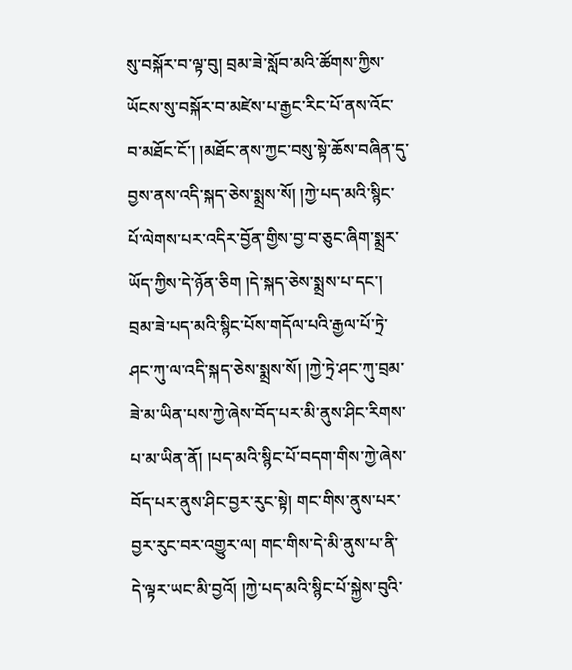སུ་བསྐོར་བ་ལྟ་བུ། བྲམ་ཟེ་སློབ་མའི་ཚོགས་ཀྱིས་ཡོངས་སུ་བསྐོར་བ་མཛེས་པ་རྒྱང་རིང་པོ་ནས་འོང་བ་མཐོང་ངོ་། །མཐོང་ནས་ཀྱང་བསུ་སྟེ་ཆོས་བཞིན་དུ་བྱས་ནས་འདི་སྐད་ཅེས་སྨྲས་སོ། །ཀྱེ་པད་མའི་སྙིང་པོ་ལེགས་པར་འདིར་བྱོན་གྱིས་བྱ་བ་ཅུང་ཞིག་སྨྲར་ཡོད་ཀྱིས་དེ་ཉོན་ཅིག །དེ་སྐད་ཅེས་སྨྲས་པ་དང་། བྲམ་ཟེ་པད་མའི་སྙིང་པོས་གདོལ་པའི་རྒྱལ་པོ་ཏྲེ་ཤང་ཀུ་ལ་འདི་སྐད་ཅེས་སྨྲས་སོ། །ཀྱེ་ཏྲེ་ཤང་ཀུ་བྲམ་ཟེ་མ་ཡིན་པས་ཀྱེ་ཞེས་བོད་པར་མི་ནུས་ཤིང་རིགས་པ་མ་ཡིན་ནོ། །པད་མའི་སྙིང་པོ་བདག་གིས་ཀྱེ་ཞེས་བོད་པར་ནུས་ཤིང་བྱར་རུང་སྟེ། གང་གིས་ནུས་པར་བྱར་རུང་བར་འགྱུར་ལ། གང་གིས་དེ་མི་ནུས་པ་ནི་དེ་ལྟར་ཡང་མི་བྱའོ། །ཀྱེ་པད་མའི་སྙིང་པོ་སྐྱེས་བུའི་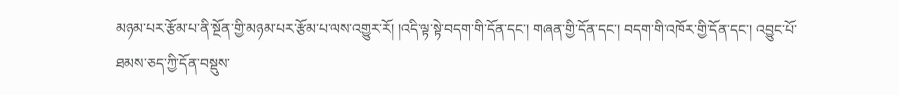མཉམ་པར་རྩོམ་པ་ནི་སྔོན་གྱི་མཉམ་པར་རྩོམ་པ་ལས་འགྱུར་རོ། །འདི་ལྟ་སྟེ་བདག་གི་དོན་དང་། གཞན་གྱི་དོན་དང་། བདག་གི་འཁོར་གྱི་དོན་དང་། འབྱུང་པོ་ཐམས་ཅད་ཀྱི་དོན་བསྡུས་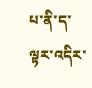པ་ནི་ད་ལྟར་འདིར་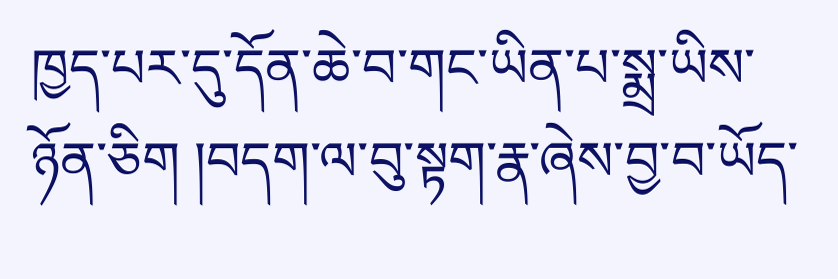ཁྱད་པར་དུ་དོན་ཆེ་བ་གང་ཡིན་པ་སྨྲ་ཡིས་ཉོན་ཅིག །བདག་ལ་བུ་སྟག་རྣ་ཞེས་བྱ་བ་ཡོད་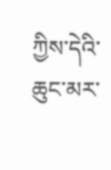ཀྱིས་དེའི་ཆུང་མར་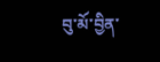བུ་མོ་བྱིན་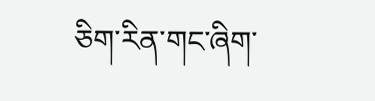ཅིག་རིན་གང་ཞིག་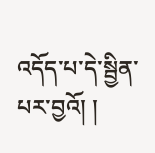འདོད་པ་དེ་སྦྱིན་པར་བྱའོ། །